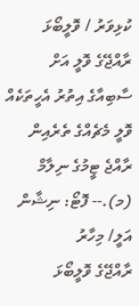ކުޅިވަރު / ވޮލީބޯޅަ
ރާއްޖޭގެ ވޮލީ އަށް ސާބިއާގެ އިތުރު އެހީތަކެއް
ވޮލީ މެޗެއްގެ ތެރެއިން ރާއްޖެ ޓީމުގެ ނިލާމް (މ).-- ފޮޓޯ: ނިޝާން އަލީ/ މިހާރު
ރާއްޖޭގެ ވޮލީބޯޅަ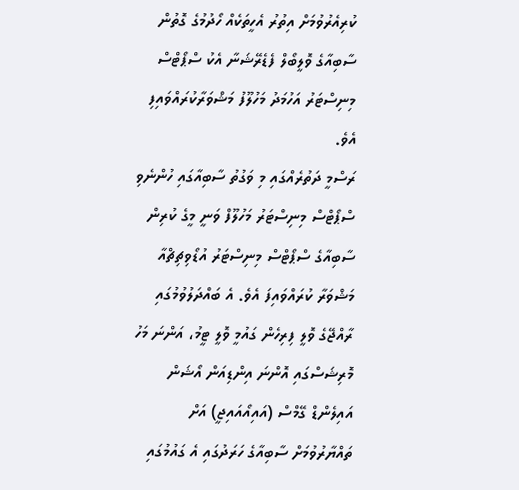ކުރިއެރުވުމަށް އިތުރު އެހީތަކެއް ހޯދުމުގެ ގޮތުން ސާބިއާގެ ވޮލީބޯލް ފެޑެރޭޝަނާ އެކު ސްޕޯޓްސް މިނިސްޓަރު އަހުމަދު މަހުލޫފު މަޝްވަރާކުރައްވައިފި އެވެ.
ރަސްމީ ދަތުރެއްގައި މި ވަގުތު ސާބިއާގައި ހުންނެވި ސްޕޯޓްސް މިނިސްޓަރު މަހުލޫފް ވަނީ މީގެ ކުރިން ސާބިއާގެ ސްޕޯޓްސް މިނިސްޓަރު އުޑޯވިޗިޗްއާ މަޝްވަރާ ކުރައްވައިފަ އެވެ. އެ ބައްދަލުވުމުގައި ރާއްޖޭގެ ވޮލީ ފިރިހެން ގައުމީ ވޮލީ ޓީމު، އަންނަ މަހު މޮރިޝަސްގައި އޮންނަ އިންޑިއަން އޯޝަން އައިލެންޑް ގޭމްސް (އައިއޯއައިޖީ) އަށް ތައްޔާރުވުމަށް ސާބިއާގެ ހަރަދުގައި އެ ގައުމުގައި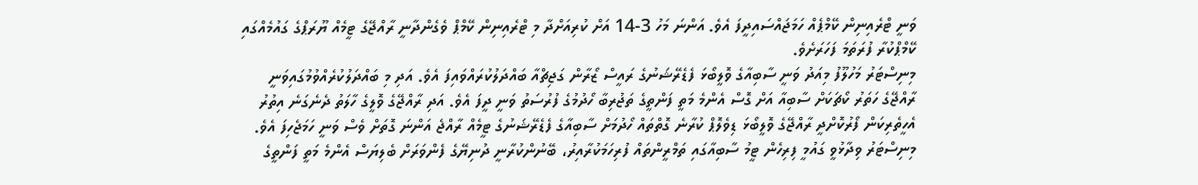ވަނީ ޓްރެއިނިން ކޭމްޕެއް ހަމަޖައްސައިދީފަ އެވެ. އަންނަ މަހު 3-14 އަށް ކުރިއަށްދާ މި ޓްރެއިނިން ކޭމްޕް ވެގެންދާނީ ރާއްޖޭގެ ޓީމެއް ޔޫރަޕްގެ ގައުމެއްގައި ކޭމްޕްކުރާ ފުރަތަމަ ފަހަރަށެވެ.
މިނިސްޓަރު މަހުލޫފު މިއަދު ވަނީ ސާބިއާގެ ވޮލީބޯޅަ ފެޑެރޭޝަނުގެ ރައީސް ޒޯރާން ގަޖިޗްއާ ބައްދަލުކުރައްވައިފަ އެވެ. އަދި މި ބައްދަލުކުރެއްވުމުގައިވަނީ ރާއްޖޭގެ ހަތަރު ކޯޗަކަށް ސާބިއާ އަށް ގޮސް އެންމެ މަތީ ފަންތީގެ ތަޖުރިބާ ހޯދުމުގެ ފުރުސަތު ވަނީ ދީފަ އެވެ. އަދި ރާއްޖޭގެ ވޮލީގެ ހާލަތު ދެނެގަނެ އިތުރު އެހީތެރިކަން ފޯރުކޮށްދީ ރާއްޖޭގެ ވޮލީބޯޅަ ޑިވެލޮޕް ކުރާނެ ގޮތްތައް ހޯދުމަށް ސާބިއާގެ ފެޑެރޭޝަނުގެ ޓީމެއް ރާއްޖެ އަންނަ ގޮތަށް ވެސް ވަނީ ހަމަޖެހިފަ އެވެ.
މިނިސްޓަރު ވިދާޅުވީ ގައުމީ ފިރިހެން ޓީމު ސާބިއާގައި ތަމްރީންތައް ފުރިހަމަކުރާއިރު، ބޭނުންކުރާނީ ދުނިޔޭގެ ފެންވަރަށް ބެލިޔަސް އެންމެ މަތީ ފަންތީގެ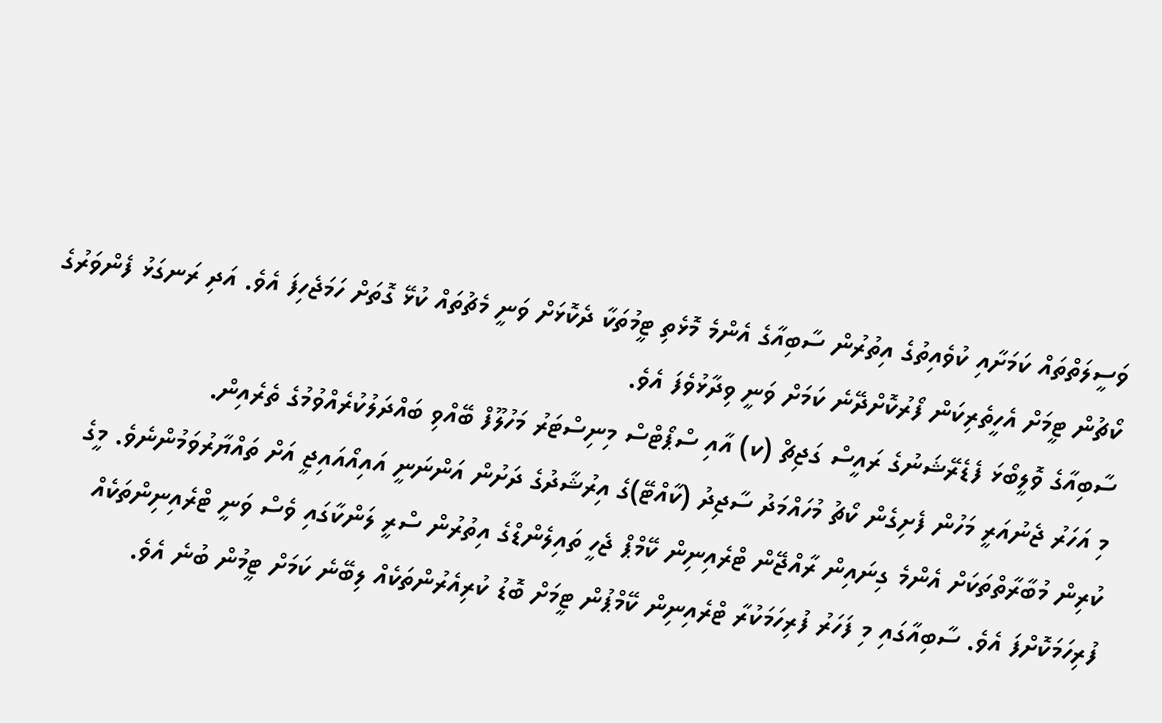ވަސީލަތްތައް ކަމަށާއި ކުވެއިތުގެ އިތުރުން ސާބިއާގެ އެންމެ މޮޅެތި ޓީމުތަކާ ދެކޮޅަށް ވަނީ މެޗުތައް ކުޅޭ ގޮތަށް ހަމަޖެހިފަ އެވެ. އަދި ރަނގަޅު ފެންވަރުގެ ކޯޗުން ޓީމަށް އެހީތެރިކަން ފޯރުކޮށްދޭނެ ކަމަށް ވަނީ ވިދާޅުވެފަ އެވެ.
ސާބިއާގެ ވޮލީބޯޅަ ފެޑެރޭޝަނުގެ ރައީސް ގަޖިޗް (ކ) އާއި ސްޕޯޓްސް މިނިސްޓަރު މަހުލޫފް ބޭއްވި ބައްދަލުކުރެއްވުމުގެ ތެރެއިން.
މި އަހަރު ޖެނުއަރީ މަހުން ފެށިގެން ކޯޗު މުހައްމަދު ސާޖިދު (ކާއްޓޭ)ގެ އިރުޝާދުގެ ދަށުން އަންނަނީ އައިއޯއައިޖީ އަށް ތައްޔާރުވަމުންނެވެ. މީގެ ކުރިން މުބާރާތްތަކަށް އެންމެ ގިނައިން ރާއްޖޭން ޓްރެއިނިން ކޭމްޕް ޖެހީ ތައިލެންޑްގެ އިތުރުން ސްރީ ލަންކާގައި ވެސް ވަނީ ޓްރެއިނިންތަކެއް ފުރިހަމަކޮށްފަ އެވެ. ސާބިއާގައި މި ފަހަރު ފުރިހަމަކުރާ ޓްރެއިނިން ކޭމްޕުން ޓީމަށް ބޮޑު ކުރިއެރުންތަކެއް ލިބޭނެ ކަމަށް ޓީމުން ބުނެ އެވެ.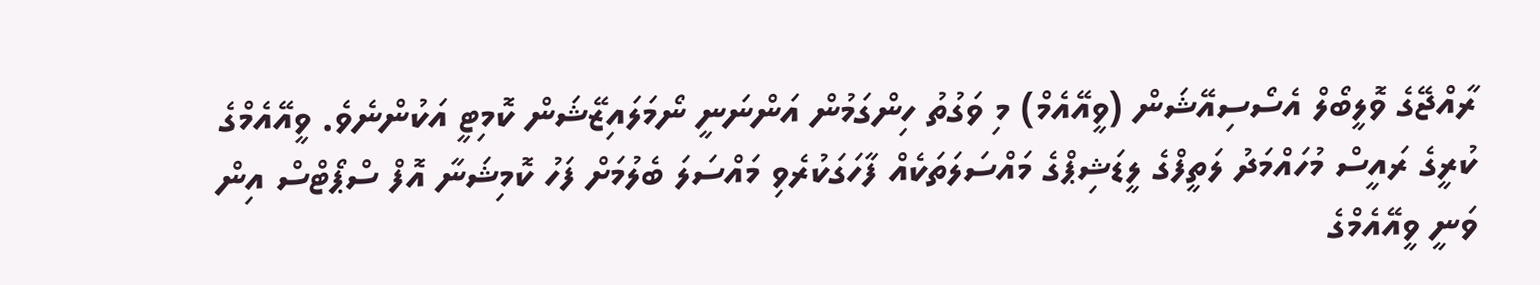ރާއްޖޭގެ ވޮލީބޯލް އެސޯސިއޭޝަން (ވީއޭއެމް) މި ވަގުތު ހިންގަމުން އަންނަނީ ނޯމަލައިޒޭޝަން ކޮމިޓީ އަކުންނެވެ. ވީއޭއެމްގެ ކުރީގެ ރައީސް މުހައްމަދު ލަތީފްގެ ލީޑަޝިޕްގެ މައްސަލަތަކެއް ފާހަގަކުރެވި މައްސަލަ ބެލުމަށް ފަހު ކޮމިޝަނާ އޮފް ސްޕޯޓްސް އިން ވަނީ ވީއޭއެމްގެ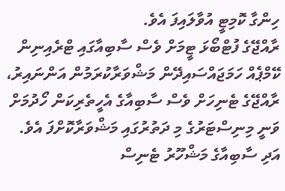ހިންގާ ކޮމިޓީ އުވާލައިފަ އެވެ.
ރާއްޖޭގެ ފުޓްބޯޅަ ޓީމަށް ވެސް ސާބިއާގައި ޓްރެއިނިން ކޭމްޕެއް ހަމަޖައްސައިދޭން މަޝްވަރާކުރަމުން އަންނައިރު، ރާއްޖޭގެ ޓެނިހަށް ވެސް ސާބިއާގެ އެހީތެރިކަން ހޯދުމަށް ވަނީ މިނިސްޓަރުގެ މި ދަތުރުގައި މަޝްވަރާކޮށްފަ އެވެ. އަދި ސާބިއާގެ މަޝްހޫރު ޓެނިސް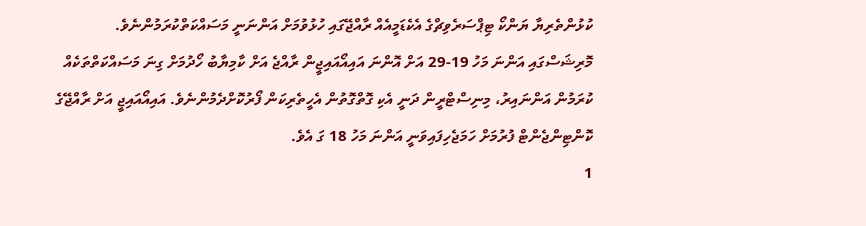ކުޅުންތެރިޔާ ޔަންކޯ ޓިޕްސަރެވިޗްގެ އެކެޑަމީއެއް ރާއްޖޭގައި ހުޅުވުމަށް އަންނަނީ މަސައްކަތްކުރަމުންނެވެ.
މޮރިޝަސްގައި އަންނަ މަހު 19-29 އަށް އޮންނަ އައިއޯއައިޖީން ރާއްޖެ އަށް ކާމިޔާބު ހޯދުމަށް ގިނަ މަސައްކަތްތަކެއް ކުރަމުން އަންނައިރު، މިނިސްޓްރީން ދަނީ އެކި ގޮތްގޮތުން އެހީތެރިކަން ފޯރުކޮށްދެމުންނެވެ. އައިއޯއައިޖީ އަށް ރާއްޖޭގެ ކޮންޓިންޖެންޓް ފުރުމަށް ހަމަޖެހިފައިވަނީ އަންނަ މަހު 18 ގަ އެވެ.
1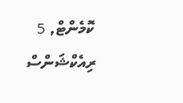ކޮމެންޓް, 5 ރިއެކްޝަންސް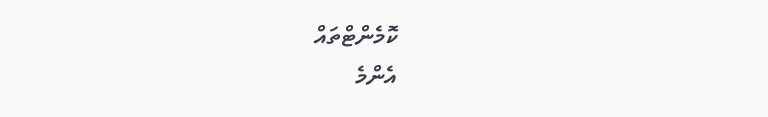ކޮމެންޓްތައް
އެންމެ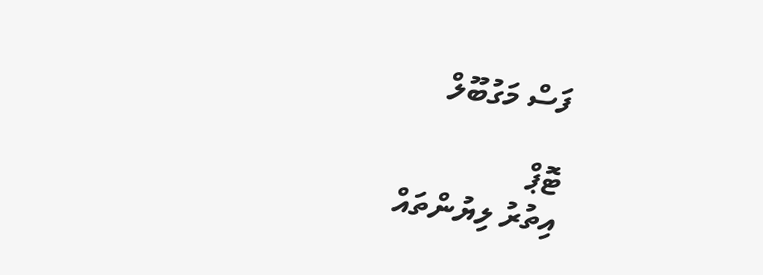ފަސް މަގުބޫލް

ޓޮޕް
އިތުރު ލިޔުންތައް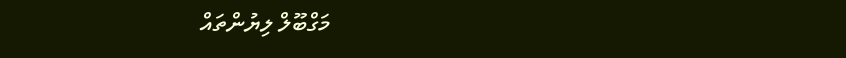މަގްބޫލް ލިޔުންތައް